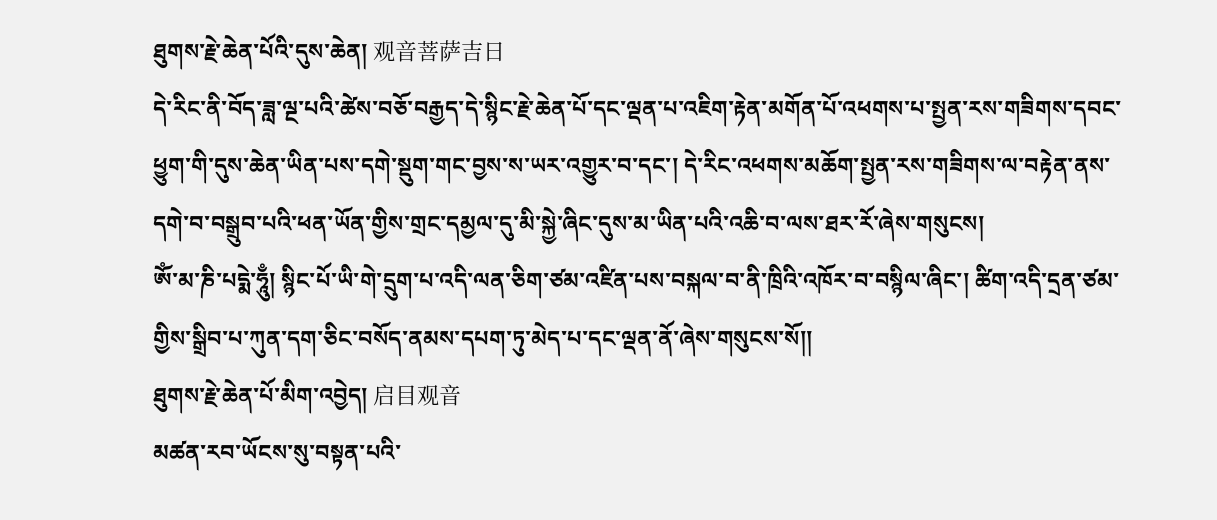ཐུགས་རྗེ་ཆེན་པོའི་དུས་ཆེན། 观音菩萨吉日
དེ་རིང་ནི་བོད་ཟླ་ལྔ་པའི་ཚེས་བཅོ་བརྒྱད་དེ་སྙིང་རྗེ་ཆེན་པོ་དང་ལྡན་པ་འཇིག་རྟེན་མགོན་པོ་འཕགས་པ་སྤྱན་རས་གཟིགས་དབང་ཕྱུག་གི་དུས་ཆེན་ཡིན་པས་དགེ་སྡུག་གང་བྱས་ས་ཡར་འགྱུར་བ་དང་། དེ་རིང་འཕགས་མཆོག་སྤྱན་རས་གཟིགས་ལ་བརྟེན་ནས་དགེ་བ་བསྒྲུབ་པའི་ཕན་ཡོན་གྱིས་གྲང་དམྱལ་དུ་མི་སྐྱེ་ཞིང་དུས་མ་ཡིན་པའི་འཆི་བ་ལས་ཐར་རོ་ཞེས་གསུངས།
ཨོཾ་མ་ཎི་པདྨེ་ཧཱུྃ། སྙིང་པོ་ཡི་གེ་དྲུག་པ་འདི་ལན་ཅིག་ཙམ་འཛིན་པས་བསྐལ་བ་ནི་ཁྲིའི་འཁོར་བ་བསྙིལ་ཞིང་། ཚིག་འདི་དྲན་ཙམ་གྱིས་སྒྲིབ་པ་ཀུན་དག་ཅིང་བསོད་ནམས་དཔག་ཏུ་མེད་པ་དང་ལྡན་ནོ་ཞེས་གསུངས་སོ།།
ཐུགས་རྗེ་ཆེན་པོ་མིག་འབྱེད། 启目观音
མཚན་རབ་ཡོངས་སུ་བསྟན་པའི་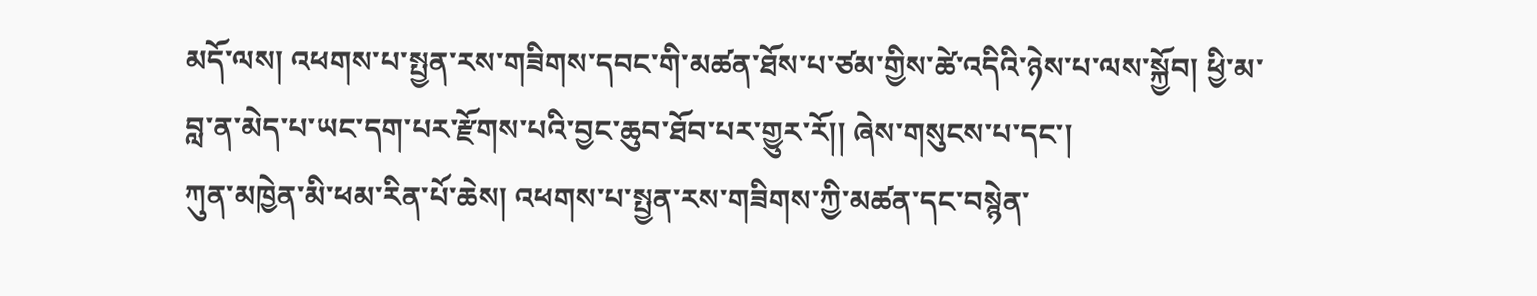མདོ་ལས། འཕགས་པ་སྤྱན་རས་གཟིགས་དབང་གི་མཚན་ཐོས་པ་ཙམ་གྱིས་ཚེ་འདིའི་ཉེས་པ་ལས་སྐྱོབ། ཕྱི་མ་བླ་ན་མེད་པ་ཡང་དག་པར་རྫོགས་པའི་བྱང་ཆུབ་ཐོབ་པར་གྱུར་རོ།། ཞེས་གསུངས་པ་དང་།
ཀུན་མཁྱེན་མི་ཕམ་རིན་པོ་ཆེས། འཕགས་པ་སྤྱན་རས་གཟིགས་ཀྱི་མཚན་དང་བསྙེན་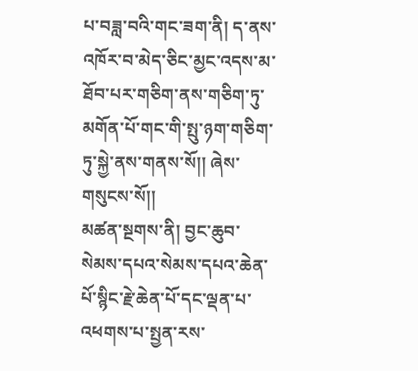པ་བཟླ་བའི་གང་ཟག་ནི། ད་ནས་འཁོར་བ་མེད་ཅིང་མྱང་འདས་མ་ཐོབ་པར་གཅིག་ནས་གཅིག་ཏུ་མགོན་པོ་གང་གི་སྤུ་ཉག་གཅིག་ཏུ་སྐྱེ་ནས་གནས་སོ།། ཞེས་གསུངས་སོ།།
མཚན་སྔགས་ནི། བྱང་ཆུབ་སེམས་དཔའ་སེམས་དཔའ་ཆེན་པོ་སྙིང་རྗེ་ཆེན་པོ་དང་ལྡན་པ་འཕགས་པ་སྤྱན་རས་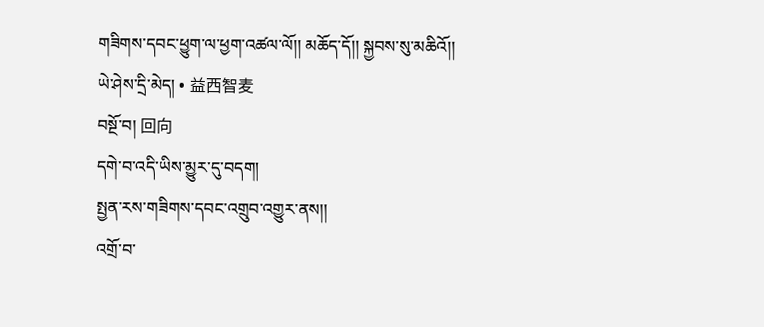གཟིགས་དབང་ཕྱུག་ལ་ཕྱག་འཚལ་ལོ།། མཆོད་དོ།། སྐྱབས་སུ་མཆིའོ།།
ཡེ་ཤེས་དྲི་མེད། • 益西智麦
བསྔོ་བ། 回向
དགེ་བ་འདི་ཡིས་མྱུར་དུ་བདག།
སྤྱན་རས་གཟིགས་དབང་འགྲུབ་འགྱུར་ནས།།
འགྲོ་བ་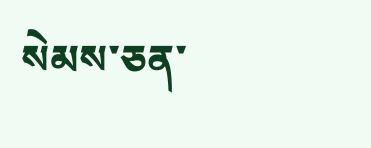སེམས་ཅན་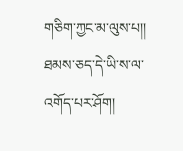གཅིག་ཀྱང་མ་ལུས་པ།།
ཐམས་ཅད་དེ་ཡི་ས་ལ་འགོད་པར་ཤོག།